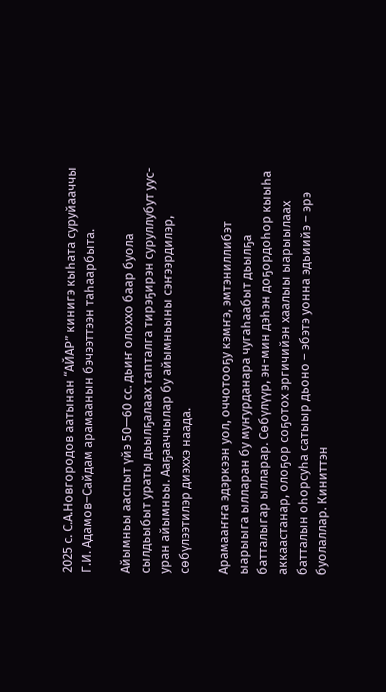2025 с. С.А.Новгородов аатынан “АЙАР” кинигэ кыһата суруйааччы Г.И. Адамов–Сайдам арамаанын бэчээттээн таһаарбыта.

Айымньы ааспыт үйэ 50—60 сс. дьиҥ олоххо баар буола сылдьыбыт ураты дьылҕалаах тапталга тирэҕирэн суруллубут уус-уран айымньы. Ааҕааччылар бу айымньыны сэҥээрдилэр, сөбүлээтилэр диэххэ наада.

Арамааҥҥа эдэркээн уол, оччотооҕу кэмҥэ, эмтэниллибэт ыарыыга ылларан бу муҥурданара чугаһаабыт дьылҕа батталыгар ылларар. Сөбүлүүр, эн-мин дэһэн доҕордоһор кыыһа аккаастанар, олоҕор соҕотох эргичийэн хаалыы ыарыылаах батталын оһорсуһа сатыыр дьоно – эбэтэ уонна эдьиийэ – эрэ буолаллар. Киниттэн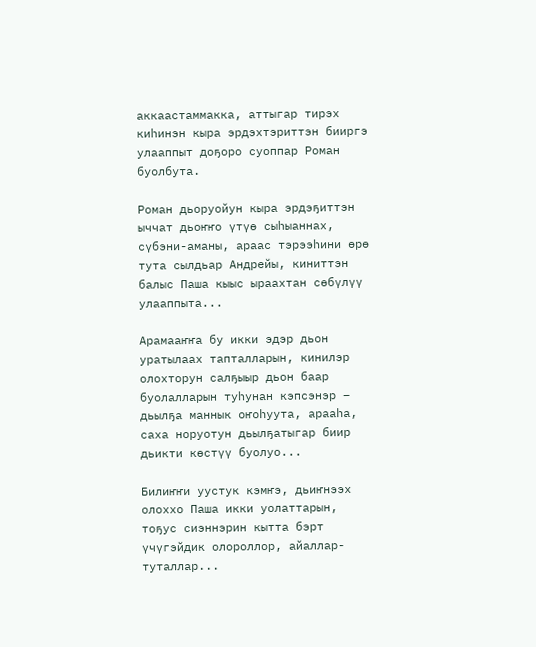аккаастаммакка, аттыгар тирэх киһинэн кыра эрдэхтэриттэн бииргэ улааппыт доҕоро суоппар Роман буолбута.

Роман дьоруойун кыра эрдэҕиттэн ыччат дьоҥҥо үтүө сыһыаннах, сүбэни-аманы, араас тэрээһини өрө тута сылдьар Андрейы, киниттэн балыс Паша кыыс ыраахтан сөбүлүү улааппыта...

Арамааҥҥа бу икки эдэр дьон уратылаах тапталларын, кинилэр олохторун салҕыыр дьон баар буолалларын туһунан кэпсэнэр – дьылҕа маннык оҥоһуута, арааһа, саха норуотун дьылҕатыгар биир дьикти көстүү буолуо...

Билиҥҥи уустук кэмҥэ, дьиҥнээх олоххо Паша икки уолаттарын, тоҕус сиэннэрин кытта бэрт үчүгэйдик олороллор, айаллар-туталлар...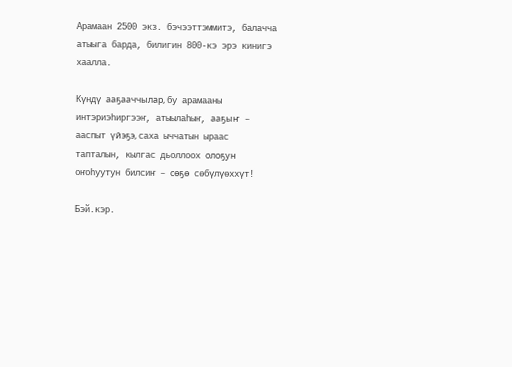Арамаан 2500 экз. бэчээттэммитэ, балачча атыыга барда, билигин 800-кэ эрэ кинигэ хаалла.

Күндү ааҕааччылар, бу арамааны интэриэһиргээҥ, атыылаһыҥ, ааҕыҥ – ааспыт үйэҕэ, саха ыччатын ыраас тапталын, кылгас дьоллоох олоҕун оҥоһуутун билсиҥ – сөҕө сөбүлүөххүт!

Бэй.кэр.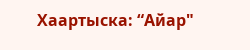Хаартыска: “Айар"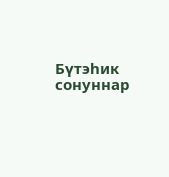Бүтэһик сонуннар